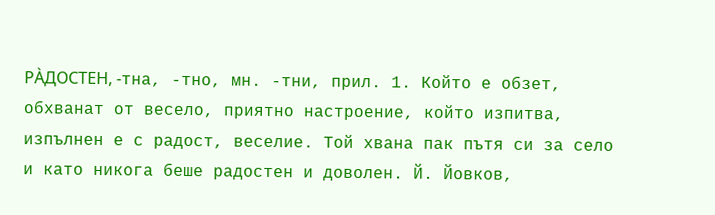РА̀ДОСТЕН, -тна, -тно, мн. -тни, прил. 1. Който е обзет, обхванат от весело, приятно настроение, който изпитва, изпълнен е с радост, веселие. Той хвана пак пътя си за село и като никога беше радостен и доволен. Й. Йовков,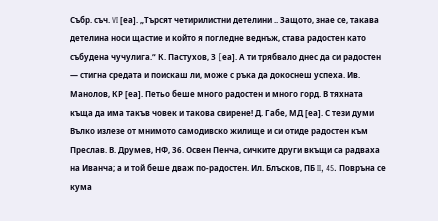Събр. съч. VI [еа]. „Търсят четирилистни детелини .. Защото, знае се, такава детелина носи щастие и който я погледне веднъж, става радостен като събудена чучулига.“ К. Пастухов, З [eа]. А ти трябвало днес да си радостен — стигна средата и поискаш ли, може с ръка да докоснеш успеха. Ив. Манолов, КР [еа]. Петьо беше много радостен и много горд. В тяхната къща да има такъв човек и такова свирене! Д. Габе, МД [еа]. С тези думи Вълко излезе от мнимото самодивско жилище и си отиде радостен към Преслав. В. Друмев, НФ, 36. Освен Пенча, сичките други вкъщи са радваха на Иванча; а и той беше дваж по-радостен. Ил. Блъсков, ПБ II, 45. Повръна се кума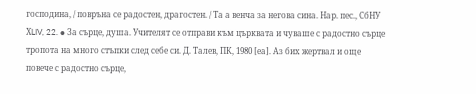господина, / повръна се радостен, драгостен. / Та а венча за негова сина. Нар. пес., СбНУ ХLIV, 22. ● За сърце, душа. Учителят се отправи към църквата и чуваше с радостно сърце тропота на много стъпки след себе си. Д. Талев, ПК, 1980 [еа]. Аз бих жертвал и още повече с радостно сърце,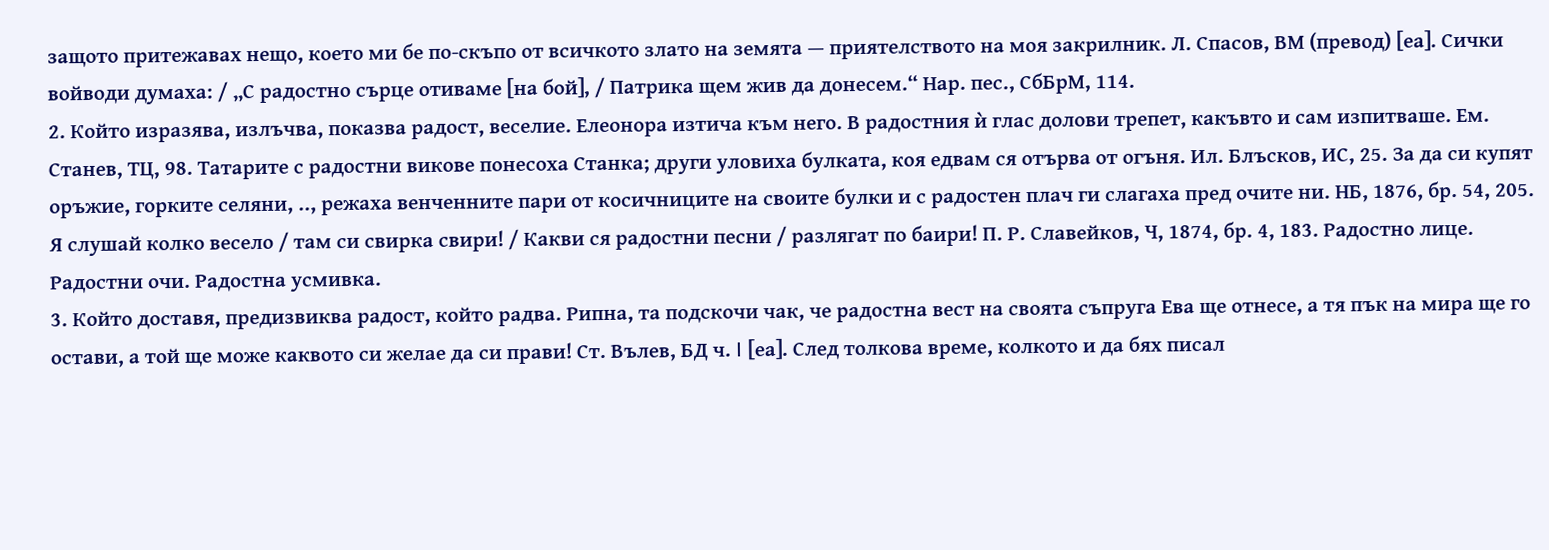защото притежавах нещо, което ми бе по-скъпо от всичкото злато на земята — приятелството на моя закрилник. Л. Спасов, ВМ (превод) [еа]. Сички войводи думаха: / „С радостно сърце отиваме [на бой], / Патрика щем жив да донесем.“ Нар. пес., СбБрМ, 114.
2. Който изразява, излъчва, показва радост, веселие. Елеонора изтича към него. В радостния ѝ глас долови трепет, какъвто и сам изпитваше. Ем. Станев, ТЦ, 98. Татарите с радостни викове понесоха Станка; други уловиха булката, коя едвам ся отърва от огъня. Ил. Блъсков, ИС, 25. За да си купят оръжие, горките селяни, .., режаха венченните пари от косичниците на своите булки и с радостен плач ги слагаха пред очите ни. НБ, 1876, бр. 54, 205. Я слушай колко весело / там си свирка свири! / Какви ся радостни песни / разлягат по баири! П. Р. Славейков, Ч, 1874, бр. 4, 183. Радостно лице. Радостни очи. Радостна усмивка.
3. Който доставя, предизвиква радост, който радва. Рипна, та подскочи чак, че радостна вест на своята съпруга Ева ще отнесе, а тя пък на мира ще го остави, а той ще може каквото си желае да си прави! Ст. Вълев, БД ч. I [еа]. След толкова време, колкото и да бях писал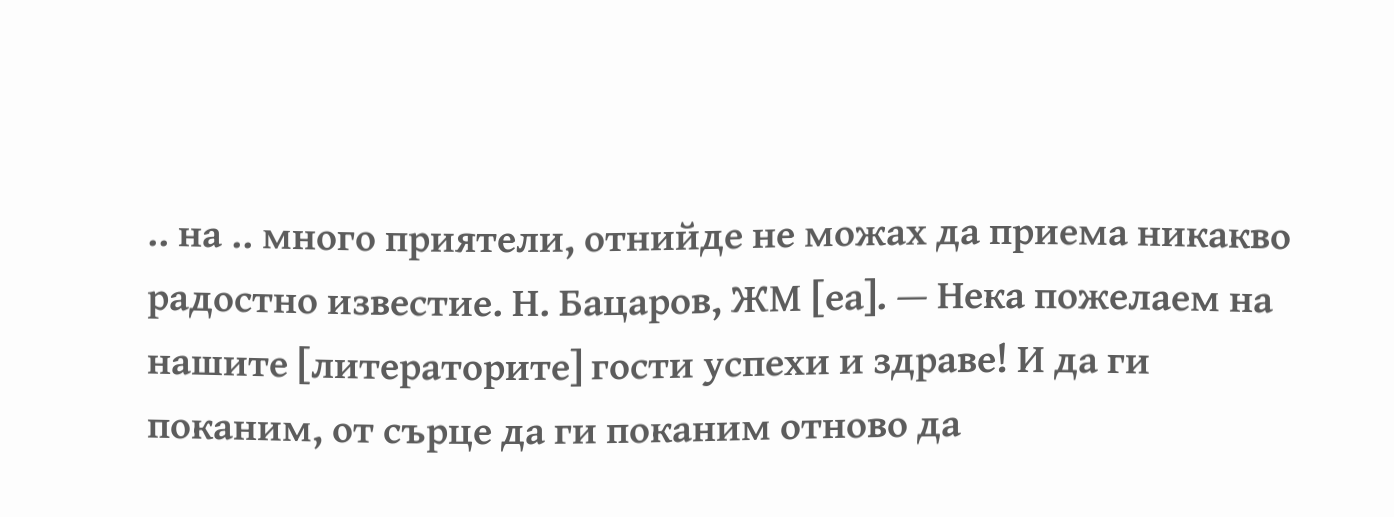.. на .. много приятели, отнийде не можах да приема никакво радостно известие. Н. Бацаров, ЖМ [еа]. — Нека пожелаем на нашите [литераторите] гости успехи и здраве! И да ги поканим, от сърце да ги поканим отново да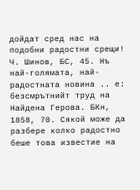дойдат сред нас на подобни радостни срещи! Ч. Шинов, БС, 45. Нъ най-голямата, най-радостната новина .. е: безсмрътнийт труд на Найдена Герова. БКн, 1858, 70. Сякой може да разбере колко радостно беше това известие на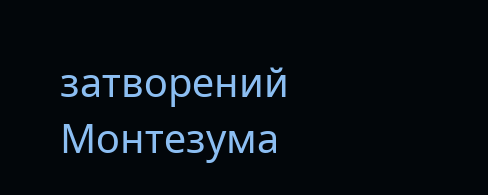затворений Монтезума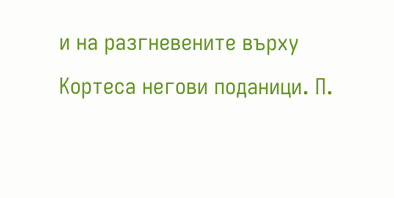и на разгневените върху Кортеса негови поданици. П.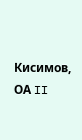Кисимов, ОА II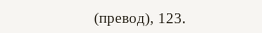(превод), 123.